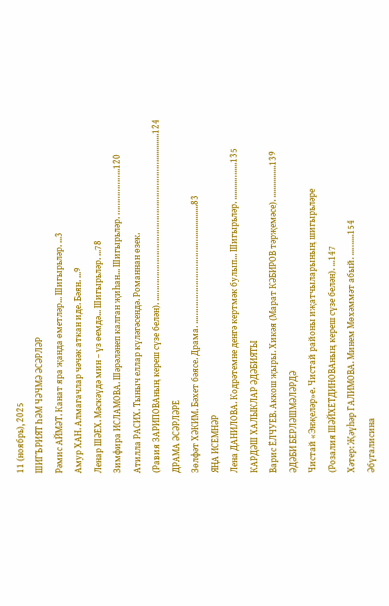11 (ноябрь), 2025
ШИГЪРИЯТ ҺӘМ ЧӘЧМӘ ӘСӘРЛӘР
Рәмис АЙМӘТ. Канат яра җанда өметләр... Шигырьләр. ...3
Амур ХАН. Алмагачлар чәчәк аткан иде. Бәян. ...9
Ленар ШӘЕХ. Мәскәүдә мин – үз өемдә... Шигырьләр. ...78
Зимфира ИСЛАМОВА. Шәрәләнеп калган җиһан... Шигырьләр. ………………..120
Атилла РАСИХ. Тыныч еллар күләгәсендә. Романнан өзек.
(Равия ЗАРИПОВАның кереш сүзе белән). ...………………………………….……………….............124
ДРАМА ӘСӘРЛӘРЕ
Зөлфәт ХӘКИМ. Бәхет бәясе. Драма. ...…………………………..…................83
ЯҢА ИСЕМНӘР
Лена ДАНИЛОВА. Кодрәтемне денгә кертмәк булып... Шигырьләр. ..........….....135
КАРДӘШ ХАЛЫКЛАР ӘДӘБИЯТЫ
Варис ЁЛЧУЕВ. Аккош җыры. Хикәя (Марат КӘБИРОВ тәрҗемәсе). ................139
ӘДӘБИ БЕРЛӘШМӘЛӘРДӘ
Чистай «Энҗеләр»е. Чистай районы иҗатчыларының шигырьләре
(Розалия ШӘЙХЕТДИНОВАның кереш сүзе белән). ...147
Хәтер: Җәүһәр ГАЛИМОВА. Минем Мөхәммәт абый. ...…....154
Әбүгалисина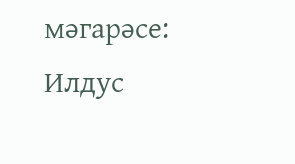мәгарәсе: Илдус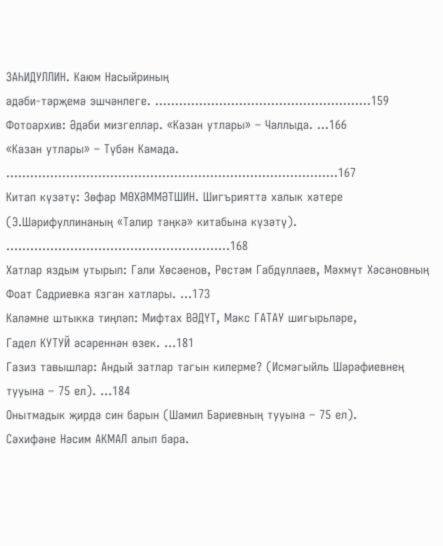ЗАҺИДУЛЛИН. Каюм Насыйриның
әдәби-тәрҗемә эшчәнлеге. ...………………………………...............159
Фотоархив: Әдәби мизгелләр. «Казан утлары» – Чаллыда. ...166
«Казан утлары» – Түбән Камада. ...………………………………………………….…..........…......167
Китап күзәтү: Зөфәр МӨХӘММӘТШИН. Шигърияттә халык хәтере
(Э.Шәрифуллинаның «Талир тәңкә» китабына күзәтү). ...…………………………………..............168
Хатлар яздым утырып: Гали Хөсәенов, Рөстәм Габдуллаев, Мәхмүт Хәсәновның
Фоат Садриевка язган хатлары. ...173
Каләмне штыкка тиңләп: Мифтах ВӘДҮТ, Макс ГАТАУ шигырьләре,
Гадел КУТУЙ әсәреннән өзек. ...181
Газиз тавышлар: Андый затлар тагын килерме? (Исмәгыйль Шәрәфиевнең тууына – 75 ел). ...184
Онытмадык җирдә син барын (Шамил Бариевның тууына – 75 ел).
Сәхифәне Нәсим АКМАЛ алып бара.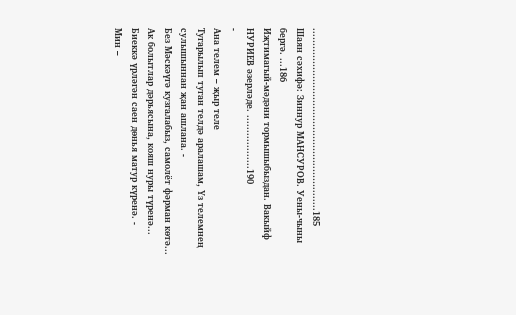...……………………………………..……........185
Шаян сәхифә: Зиннур МАНСУРОВ. Уены-чыны бергә. ...186
Иҗтимагый-мәдәни тормышыбыздан. Вакыйф НУРИЕВ әзерләде. ..................190
-
Ана телем – җыр теле
Тугарылып туган телдә аралашам, Үз телемнең сулышыннан җан ашлана. -
Без Мәскәүгә кузгалабыз, самолёт фәрман көтә...
Ак болытлар дәрьясына, кояш нуры түренә... Биеккә үрләгән саен дөнья матур күренә. -
Мин –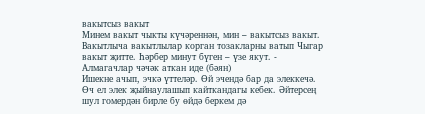вакытсыз вакыт
Минем вакыт чыкты күчәреннән, мин – вакытсыз вакыт. Вакытлыча вакытлылар корган тозакларны ватып Чыгар вакыт җитте. Һәрбер минут бүген – үзе якут. -
Алмагачлар чәчәк аткан иде (бәян)
Ишекне ачып, эчкә үттеләр. Өй эчендә бар да элеккечә. Өч ел элек җыйнаулашып кайткандагы кебек. Әйтерсең шул гомердән бирле бу өйдә беркем дә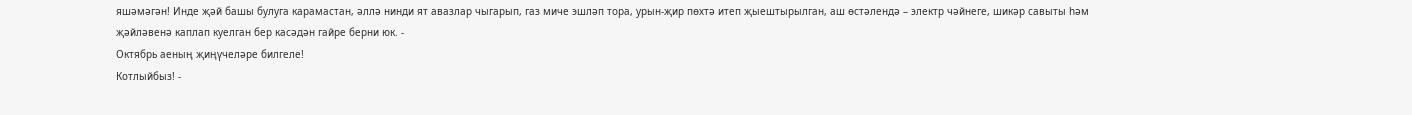яшәмәгән! Инде җәй башы булуга карамастан, әллә нинди ят авазлар чыгарып, газ миче эшләп тора, урын-җир пөхтә итеп җыештырылган, аш өстәлендә – электр чәйнеге, шикәр савыты һәм җәйләвенә каплап куелган бер касәдән гайре берни юк. -
Октябрь аеның җиңүчеләре билгеле!
Котлыйбыз! -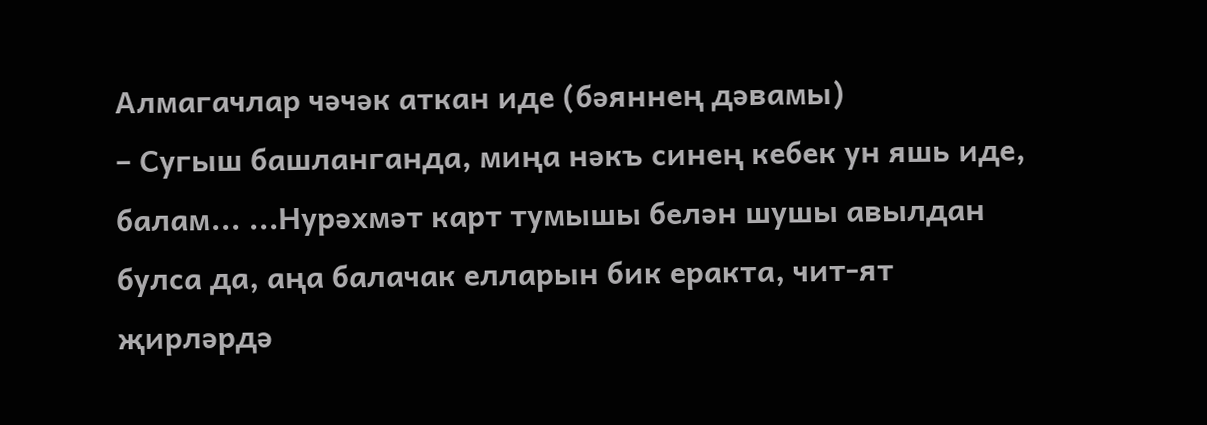Алмагачлар чәчәк аткан иде (бәяннең дәвамы)
– Сугыш башланганда, миңа нәкъ синең кебек ун яшь иде, балам... ...Нурәхмәт карт тумышы белән шушы авылдан булса да, аңа балачак елларын бик еракта, чит-ят җирләрдә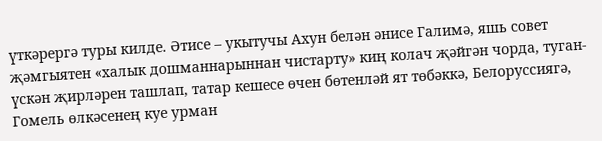үткәрергә туры килде. Әтисе – укытучы Ахун белән әнисе Галимә, яшь совет җәмгыятен «халык дошманнарыннан чистарту» киң колач җәйгән чорда, туган- үскән җирләрен ташлап, татар кешесе өчен бөтенләй ят төбәккә, Белоруссиягә, Гомель өлкәсенең куе урман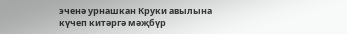эченә урнашкан Круки авылына күчеп китәргә мәҗбүр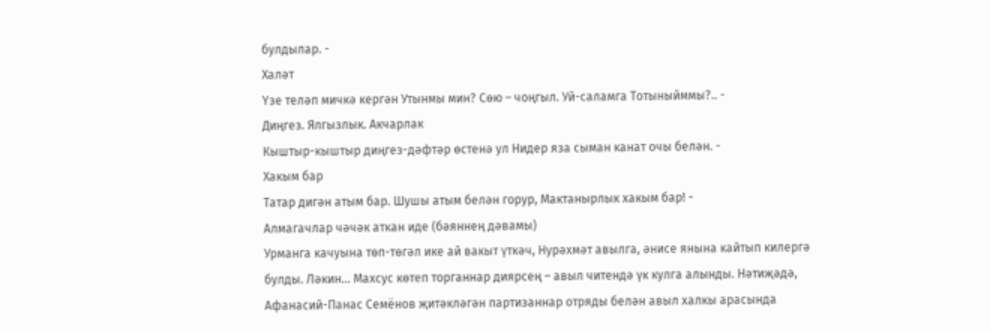булдылар. -
Халәт
Үзе теләп мичкә кергән Утынмы мин? Сөю – чоңгыл. Уй-саламга Тотыныйммы?.. -
Диңгез. Ялгызлык. Акчарлак
Кыштыр-кыштыр диңгез-дәфтәр өстенә ул Нидер яза сыман канат очы белән. -
Хакым бар
Татар дигән атым бар. Шушы атым белән горур, Мактанырлык хакым бар! -
Алмагачлар чәчәк аткан иде (бәяннең дәвамы)
Урманга качуына төп-төгәл ике ай вакыт үткәч, Нурәхмәт авылга, әнисе янына кайтып килергә булды. Ләкин... Махсус көтеп торганнар диярсең – авыл читендә үк кулга алынды. Нәтиҗәдә, Афанасий-Панас Семёнов җитәкләгән партизаннар отряды белән авыл халкы арасында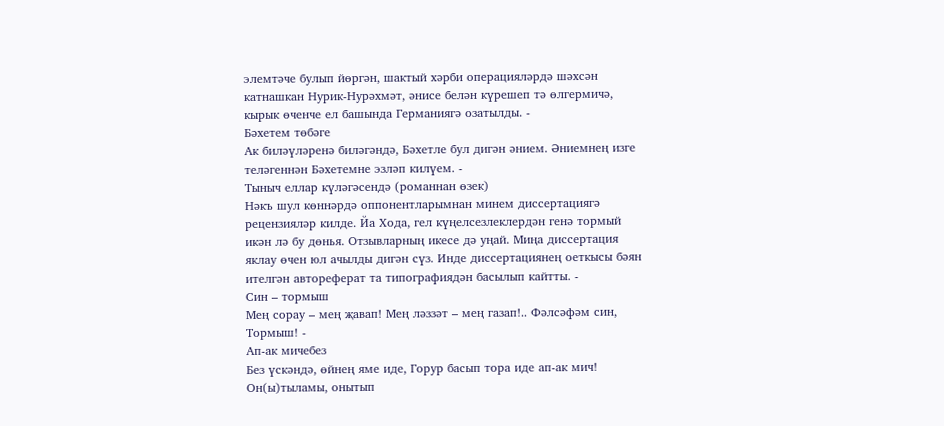элемтәче булып йөргән, шактый хәрби операцияләрдә шәхсән катнашкан Нурик-Нурәхмәт, әнисе белән күрешеп тә өлгермичә, кырык өченче ел башында Германиягә озатылды. -
Бәхетем төбәге
Ак биләүләренә биләгәндә, Бәхетле бул дигән әнием. Әниемнең изге теләгеннән Бәхетемне эзләп килүем. -
Тыныч еллар күләгәсендә (романнан өзек)
Нәкъ шул көннәрдә оппонентларымнан минем диссертациягә рецензияләр килде. Йа Хода, гел күңелсезлеклердән генә тормый икән лә бу дөнья. Отзывларның икесе дә уңай. Миңа диссертация яклау өчен юл ачылды дигән сүз. Инде диссертациянең оеткысы бәян ителгән автореферат та типографиядән басылып кайтты. -
Син – тормыш
Мең сорау – мең җавап! Мең ләззәт – мең газап!.. Фәлсәфәм син, Тормыш! -
Ап-ак мичебез
Без үскәндә, өйнең яме иде, Горур басып тора иде ап-ак мич! Он(ы)тыламы, онытып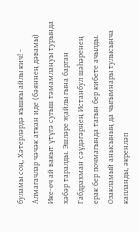буламы соң, Хәтерләрдә кышкы айлы кич! -
Алмагачлар чәчәк аткан иде (бәяннең дәвамы)
Ике-өч ай вакыт үтүгә сугыш тәмамлануы турында хәбәр таралды. Эшләре җайлы гына барган Габдрахман сәүдәгәрнең Истанбул шәһәренең ерак бер почмагында тагын бер кибете ачылды. Озакламый анысының да чыгымнары тулысынча капланды, әкренләп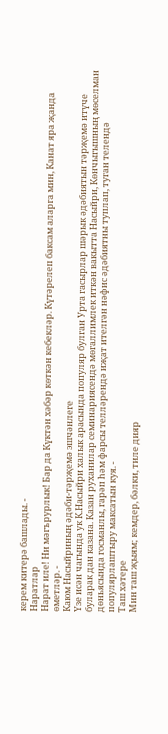керем китерә башлады. -
Наратлар
Нарат иле! Ни мәгърурлык! Бар да Күктән хәбәр көткән кебекләр. Күтәрелеп баксам аларга мин, Канат яра җанда өметләр. -
Каюм Насыйриның әдәби-тәрҗемә эшчәнлеге
Үзе исән чагында ук К.Насыйри халык арасында популяр булган Урта гасырлар шәрык әдәбиятын тәрҗемә итүче буларак дан казана. Казан руханилар семинариясендә мөгаллимлек иткән вакытта Насыйри, Көнчыгышның мөселман дөньясында госманлы, гарәп һәм фарсы телләрендә иҗат ителгән нәфис әдәбиятны туплап, туган телендә популярлаштыру максатын куя. -
Таш хәтере
Мин таш җыям; кемдер, бәлки, тиле дияр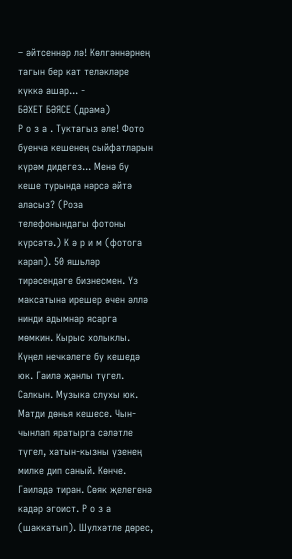– әйтсеннәр лә! Көлгәннәрнең тагын бер кат теләкләре күккә ашар... -
БӘХЕТ БӘЯСЕ (драма)
Р о з а . Туктагыз әле! Фото буенча кешенең сыйфатларын күрәм дидегез... Менә бу кеше турында нәрсә әйтә аласыз? (Роза телефонындагы фотоны күрсәтә.) К ә р и м (фотога карап). 50 яшьләр тирәсендәге бизнесмен. Үз максатына ирешер өчен әллә нинди адымнар ясарга мөмкин. Кырыс холыклы. Күңел нечкәлеге бу кешедә юк. Гаилә җанлы түгел. Салкын. Музыка слухы юк. Матди дөнья кешесе. Чын-чынлап яратырга сәләтле түгел, хатын-кызны үзенең милке дип саный. Көнче. Гаиләдә тиран. Сөяк җелегенә кадәр эгоист. Р о з а (шаккатып). Шулхәтле дөрес,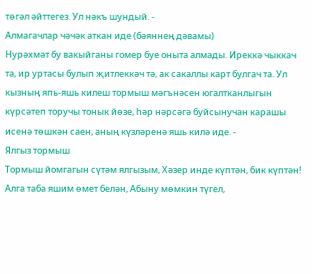төгәл әйттегез. Ул нәкъ шундый. -
Алмагачлар чәчәк аткан иде (бәяннең дәвамы)
Нурәхмәт бу вакыйганы гомер буе оныта алмады. Иреккә чыккач та, ир уртасы булып җитлеккәч тә, ак сакаллы карт булгач та. Ул кызның япь-яшь килеш тормыш мәгънәсен югалтканлыгын күрсәтеп торучы тонык йөзе, һәр нәрсәгә буйсынучан карашы исенә төшкән саен, аның күзләренә яшь килә иде. -
Ялгыз тормыш
Тормыш йомгагын сүтәм ялгызым, Хәзер инде күптән, бик күптән! Алга таба яшим өмет белән, Абыну мөмкин түгел,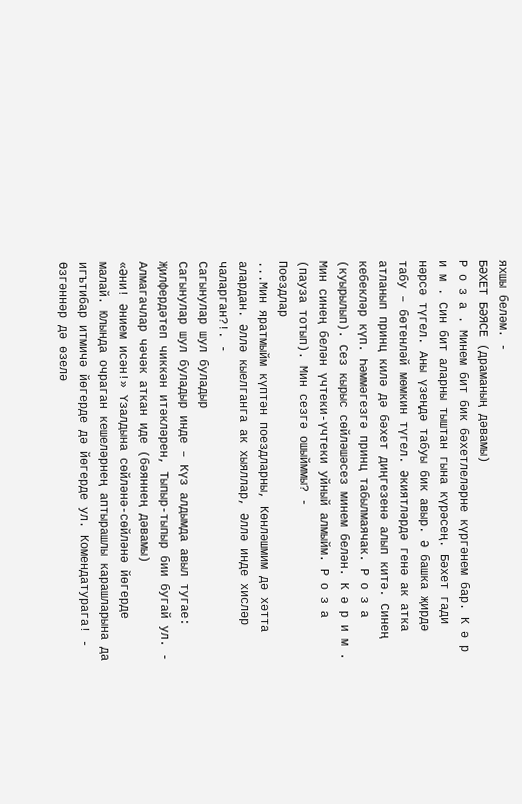яхшы беләм. -
БӘХЕТ БӘЯСЕ (драманың дәвамы)
Р о з а . Минем бит бик бәхетлеләрне күргәнем бар. К ә р и м . Син бит аларны тыштан гына күрәсең. Бәхет гади нәрсә түгел. Аны үзеңдә табуы бик авыр. Ә башка җирдә табу – бөтенләй мөмкин түгел. Әкиятләрдә генә ак атка атланып принц килә дә бәхет диңгезенә алып китә. Синең кебекләр күп. Һәммәгезгә принц табылмаячак. Р о з а (куырылып). Сез кырыс сөйләшәсез минем белән. К ә р и м . Мин синең белән үчтеки-үчтеки уйный алмыйм. Р о з а (пауза тотып). Мин сезгә ошыйммы? -
Поездлар
...Мин яратмыйм күптән поездларны, Көнләшмим дә хәтта алардан. Әллә кыелганга ак хыяллар, Әллә инде хисләр чаларган?!. -
Сагынулар шул буладыр
Сагынулар шул буладыр инде – Күз алдымда авыл тугае: Җилфердәтеп чиккән итәкләрен, Тыпыр-тыпыр бии бугай ул. -
Алмагачлар чәчәк аткан иде (бәяннең дәвамы)
«Әни! Әнием исән!» Үзалдына сөйләнә-сөйләнә йөгерде малай. Юлында очраган кешеләрнең аптырашлы карашларына да игътибар итмичә йөгерде дә йөгерде ул. Комендатурага! -
Өзгәннәр дә өзелә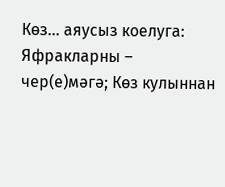Көз... аяусыз коелуга: Яфракларны – чер(е)мәгә; Көз кулыннан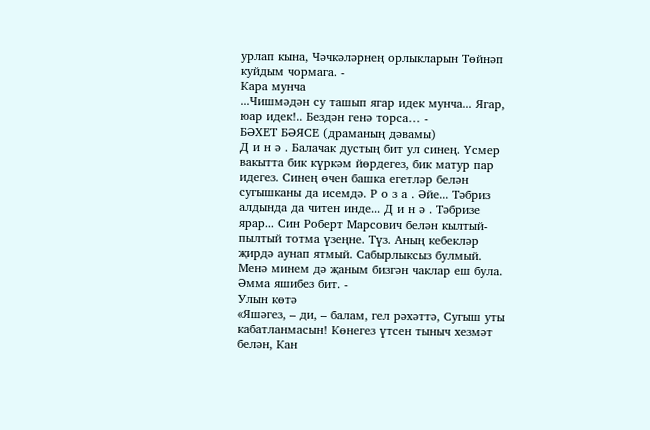урлап кына, Чәчкәләрнең орлыкларын Төйнәп куйдым чормага. -
Кара мунча
...Чишмәдән су ташып ягар идек мунча... Ягар, юар идек!.. Бездән генә торса… -
БӘХЕТ БӘЯСЕ (драманың дәвамы)
Д и н ә . Балачак дустың бит ул синең. Үсмер вакытта бик күркәм йөрдегез, бик матур пар идегез. Синең өчен башка егетләр белән сугышканы да исемдә. Р о з а . Әйе... Тәбриз алдында да читен инде... Д и н ә . Тәбризе ярар... Син Роберт Марсович белән кылтый-пылтый тотма үзеңне. Түз. Аның кебекләр җирдә аунап ятмый. Сабырлыксыз булмый. Менә минем дә җаным бизгән чаклар еш була. Әмма яшибез бит. -
Улын көтә
«Яшәгез, – ди, – балам, гел рәхәттә, Сугыш уты кабатланмасын! Көнегез үтсен тыныч хезмәт белән, Кан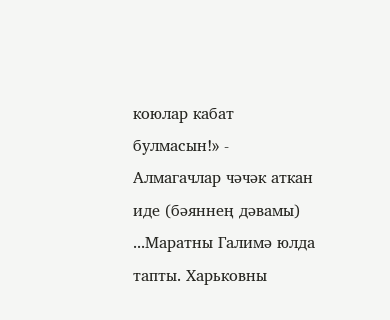коюлар кабат булмасын!» -
Алмагачлар чәчәк аткан иде (бәяннең дәвамы)
...Маратны Галимә юлда тапты. Харьковны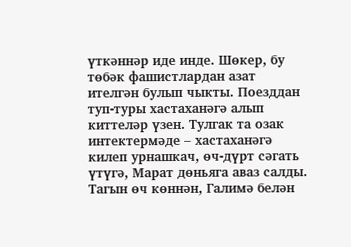үткәннәр иде инде. Шөкер, бу төбәк фашистлардан азат ителгән булып чыкты. Поезддан туп-туры хастаханәгә алып киттеләр үзен. Тулгак та озак интектермәде – хастаханәгә килеп урнашкач, өч-дүрт сәгать үтүгә, Марат дөньяга аваз салды. Тагын өч көннән, Галимә белән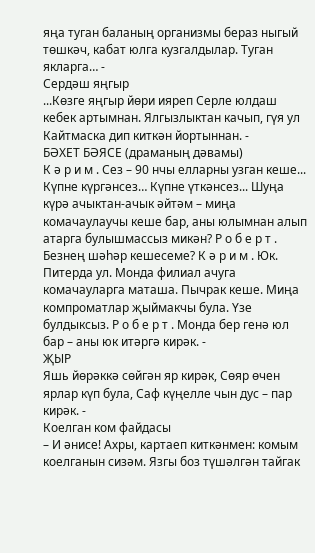яңа туган баланың организмы бераз ныгый төшкәч, кабат юлга кузгалдылар. Туган якларга… -
Сердәш яңгыр
...Көзге яңгыр йөри ияреп Серле юлдаш кебек артымнан. Ялгызлыктан качып, гүя ул Кайтмаска дип киткән йортыннан. -
БӘХЕТ БӘЯСЕ (драманың дәвамы)
К ә р и м . Сез – 90 нчы елларны узган кеше... Күпне күргәнсез… Күпне үткәнсез... Шуңа күрә ачыктан-ачык әйтәм – миңа комачаулаучы кеше бар, аны юлымнан алып атарга булышмассыз микән? Р о б е р т . Безнең шәһәр кешесеме? К ә р и м . Юк. Питерда ул. Монда филиал ачуга комачауларга маташа. Пычрак кеше. Миңа компроматлар җыймакчы була. Үзе булдыксыз. Р о б е р т . Монда бер генә юл бар – аны юк итәргә кирәк. -
ҖЫР
Яшь йөрәккә сөйгән яр кирәк, Сөяр өчен ярлар күп була, Саф күңелле чын дус – пар кирәк. -
Коелган ком файдасы
– И әнисе! Ахры, картаеп киткәнмен: комым коелганын сизәм. Язгы боз түшәлгән тайгак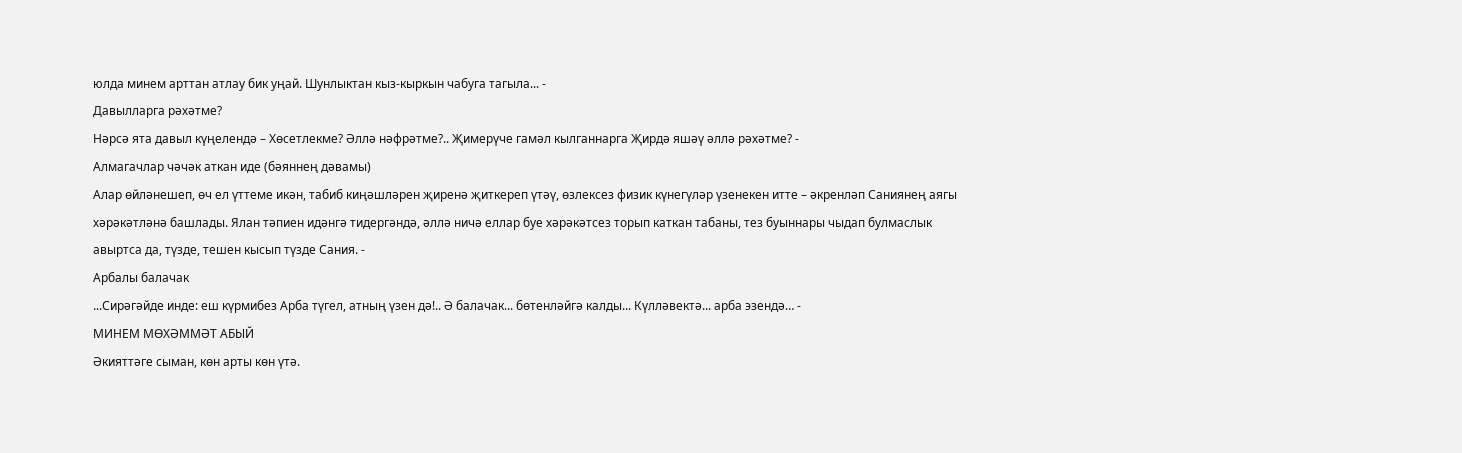юлда минем арттан атлау бик уңай. Шунлыктан кыз-кыркын чабуга тагыла... -
Давылларга рәхәтме?
Нәрсә ята давыл күңелендә – Хөсетлекме? Әллә нәфрәтме?.. Җимерүче гамәл кылганнарга Җирдә яшәү әллә рәхәтме? -
Алмагачлар чәчәк аткан иде (бәяннең дәвамы)
Алар өйләнешеп, өч ел үттеме икән, табиб киңәшләрен җиренә җиткереп үтәү, өзлексез физик күнегүләр үзенекен итте – әкренләп Саниянең аягы хәрәкәтләнә башлады. Ялан тәпиен идәнгә тидергәндә, әллә ничә еллар буе хәрәкәтсез торып каткан табаны, тез буыннары чыдап булмаслык авыртса да, түзде, тешен кысып түзде Сания. -
Арбалы балачак
...Сирәгәйде инде: еш күрмибез Арба түгел, атның үзен дә!.. Ә балачак... бөтенләйгә калды... Күлләвектә... арба эзендә… -
МИНЕМ МӨХӘММӘТ АБЫЙ
Әкияттәге сыман, көн арты көн үтә.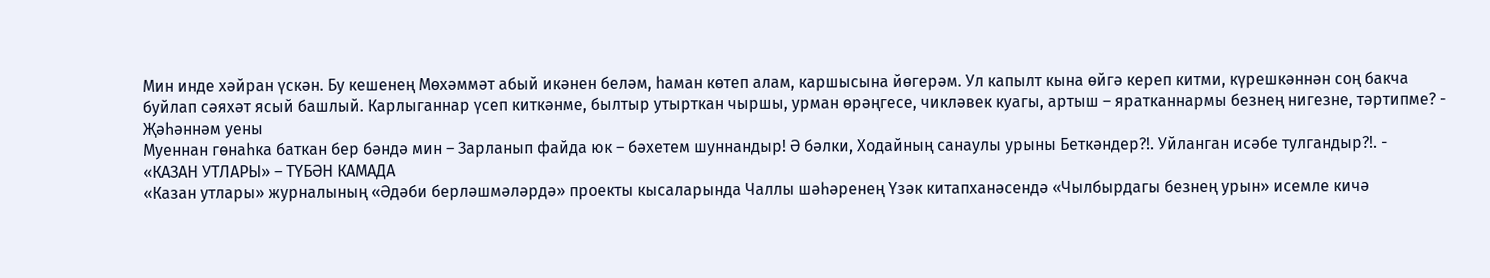Мин инде хәйран үскән. Бу кешенең Мөхәммәт абый икәнен беләм, hаман көтеп алам, каршысына йөгерәм. Ул капылт кына өйгә кереп китми, күрешкәннән соң бакча буйлап сәяхәт ясый башлый. Карлыганнар үсеп киткәнме, былтыр утырткан чыршы, урман өрәңгесе, чикләвек куагы, артыш – яратканнармы безнең нигезне, тәртипме? -
Җәһәннәм уены
Муеннан гөнаһка баткан бер бәндә мин – Зарланып файда юк – бәхетем шуннандыр! Ә бәлки, Ходайның санаулы урыны Беткәндер?!. Уйланган исәбе тулгандыр?!. -
«КАЗАН УТЛАРЫ» – ТҮБӘН КАМАДА
«Казан утлары» журналының «Әдәби берләшмәләрдә» проекты кысаларында Чаллы шәһәренең Үзәк китапханәсендә «Чылбырдагы безнең урын» исемле кичә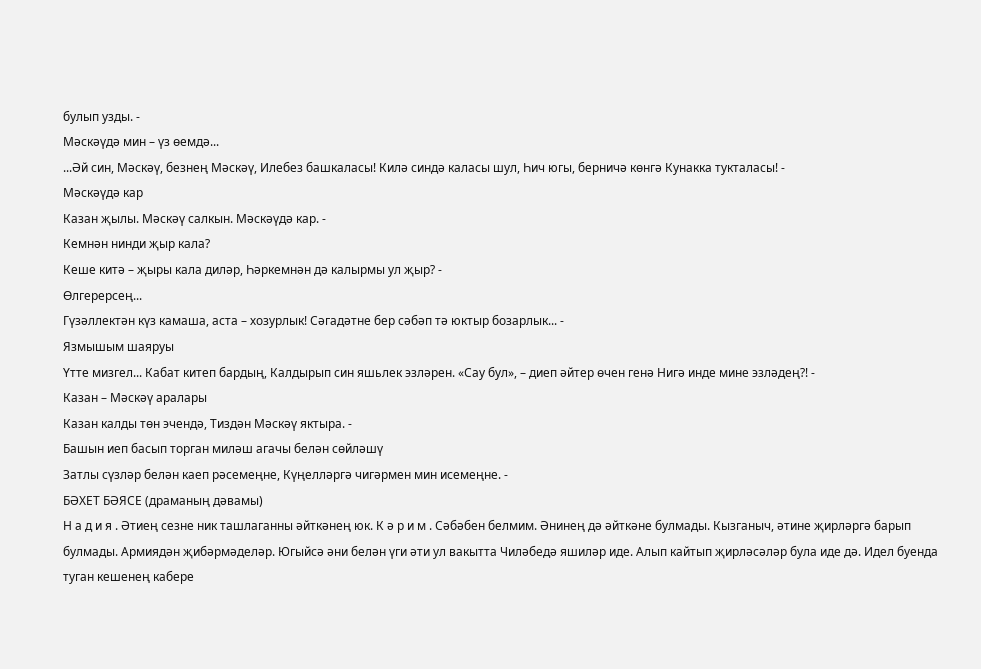булып узды. -
Мәскәүдә мин – үз өемдә...
...Әй син, Мәскәү, безнең Мәскәү, Илебез башкаласы! Килә синдә каласы шул, Һич югы, берничә көнгә Кунакка тукталасы! -
Мәскәүдә кар
Казан җылы. Мәскәү салкын. Мәскәүдә кар. -
Кемнән нинди җыр кала?
Кеше китә – җыры кала диләр, Һәркемнән дә калырмы ул җыр? -
Өлгерерсең...
Гүзәллектән күз камаша, аста – хозурлык! Сәгадәтне бер сәбәп тә юктыр бозарлык... -
Язмышым шаяруы
Үтте мизгел... Кабат китеп бардың, Калдырып син яшьлек эзләрен. «Сау бул», – диеп әйтер өчен генә Нигә инде мине эзләдең?! -
Казан – Мәскәү аралары
Казан калды төн эчендә, Тиздән Мәскәү яктыра. -
Башын иеп басып торган миләш агачы белән сөйләшү
Затлы сүзләр белән каеп рәсемеңне, Күңелләргә чигәрмен мин исемеңне. -
БӘХЕТ БӘЯСЕ (драманың дәвамы)
Н а д и я . Әтиең сезне ник ташлаганны әйткәнең юк. К ә р и м . Сәбәбен белмим. Әнинең дә әйткәне булмады. Кызганыч, әтине җирләргә барып булмады. Армиядән җибәрмәделәр. Югыйсә әни белән үги әти ул вакытта Чиләбедә яшиләр иде. Алып кайтып җирләсәләр була иде дә. Идел буенда туган кешенең кабере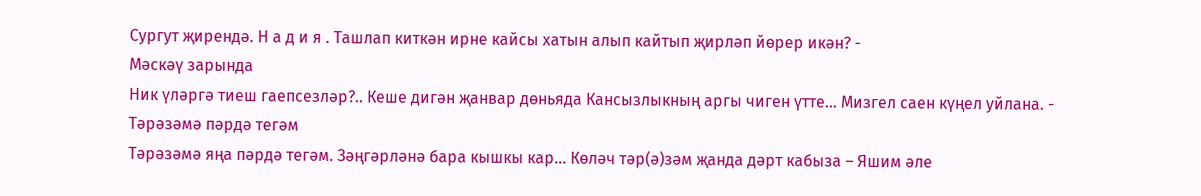Сургут җирендә. Н а д и я . Ташлап киткән ирне кайсы хатын алып кайтып җирләп йөрер икән? -
Мәскәү зарында
Ник үләргә тиеш гаепсезләр?.. Кеше дигән җанвар дөньяда Кансызлыкның аргы чиген үтте... Мизгел саен күңел уйлана. -
Тәрәзәмә пәрдә тегәм
Тәрәзәмә яңа пәрдә тегәм. Зәңгәрләнә бара кышкы кар... Көләч тәр(ә)зәм җанда дәрт кабыза – Яшим әле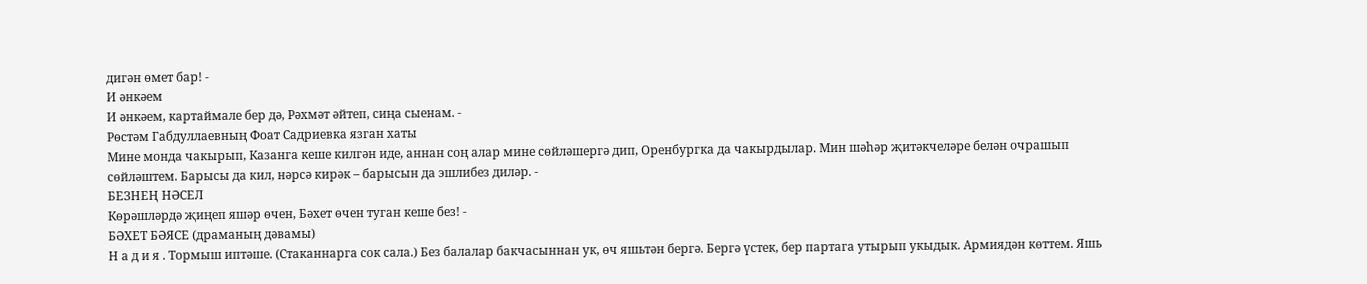дигән өмет бар! -
И әнкәем
И әнкәем, картаймале бер дә, Рәхмәт әйтеп, сиңа сыенам. -
Рөстәм Габдуллаевның Фоат Садриевка язган хаты
Мине монда чакырып, Казанга кеше килгән иде, аннан соң алар мине сөйләшергә дип, Оренбургка да чакырдылар. Мин шәһәр җитәкчеләре белән очрашып сөйләштем. Барысы да кил, нәрсә кирәк – барысын да эшлибез диләр. -
БЕЗНЕҢ НӘСЕЛ
Көрәшләрдә җиңеп яшәр өчен, Бәхет өчен туган кеше без! -
БӘХЕТ БӘЯСЕ (драманың дәвамы)
Н а д и я . Тормыш иптәше. (Стаканнарга сок сала.) Без балалар бакчасыннан ук, өч яшьтән бергә. Бергә үстек, бер партага утырып укыдык. Армиядән көттем. Яшь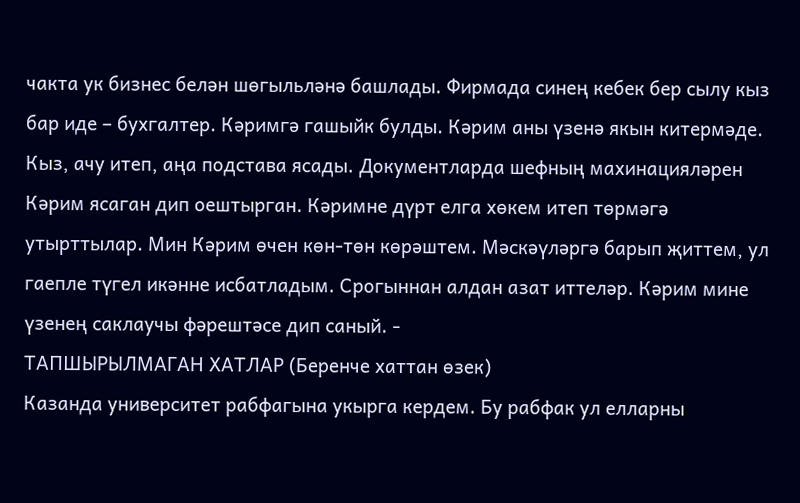чакта ук бизнес белән шөгыльләнә башлады. Фирмада синең кебек бер сылу кыз бар иде – бухгалтер. Кәримгә гашыйк булды. Кәрим аны үзенә якын китермәде. Кыз, ачу итеп, аңа подстава ясады. Документларда шефның махинацияләрен Кәрим ясаган дип оештырган. Кәримне дүрт елга хөкем итеп төрмәгә утырттылар. Мин Кәрим өчен көн-төн көрәштем. Мәскәүләргә барып җиттем, ул гаепле түгел икәнне исбатладым. Срогыннан алдан азат иттеләр. Кәрим мине үзенең саклаучы фәрештәсе дип саный. -
ТАПШЫРЫЛМАГАН ХАТЛАР (Беренче хаттан өзек)
Казанда университет рабфагына укырга кердем. Бу рабфак ул елларны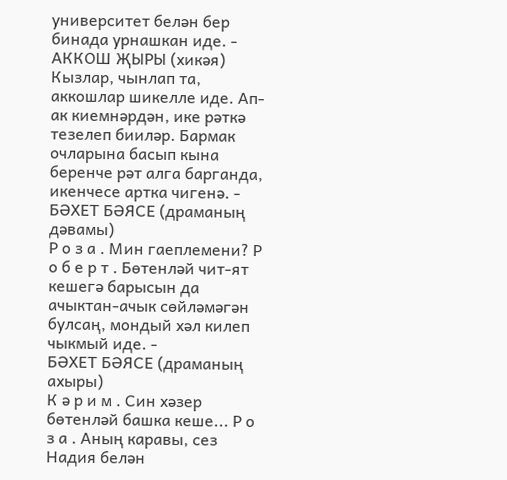университет белән бер бинада урнашкан иде. -
АККОШ ҖЫРЫ (хикәя)
Кызлар, чынлап та, аккошлар шикелле иде. Ап-ак киемнәрдән, ике рәткә тезелеп бииләр. Бармак очларына басып кына беренче рәт алга барганда, икенчесе артка чигенә. -
БӘХЕТ БӘЯСЕ (драманың дәвамы)
Р о з а . Мин гаеплемени? Р о б е р т . Бөтенләй чит-ят кешегә барысын да ачыктан-ачык сөйләмәгән булсаң, мондый хәл килеп чыкмый иде. -
БӘХЕТ БӘЯСЕ (драманың ахыры)
К ә р и м . Син хәзер бөтенләй башка кеше... Р о з а . Аның каравы, сез Надия белән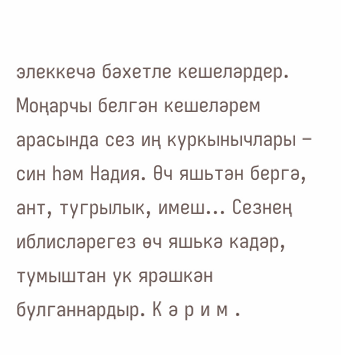элеккечә бәхетле кешеләрдер. Моңарчы белгән кешеләрем арасында сез иң куркынычлары – син һәм Надия. Өч яшьтән бергә, ант, тугрылык, имеш... Сезнең иблисләрегез өч яшькә кадәр, тумыштан ук ярәшкән булганнардыр. К ә р и м .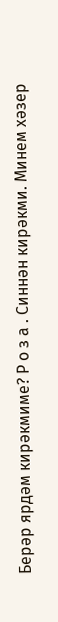Берәр ярдәм кирәкмиме? Р о з а . Синнән кирәкми. Минем хәзер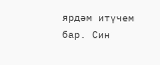ярдәм итүчем бар. Син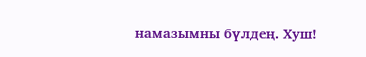намазымны бүлдең. Хуш!